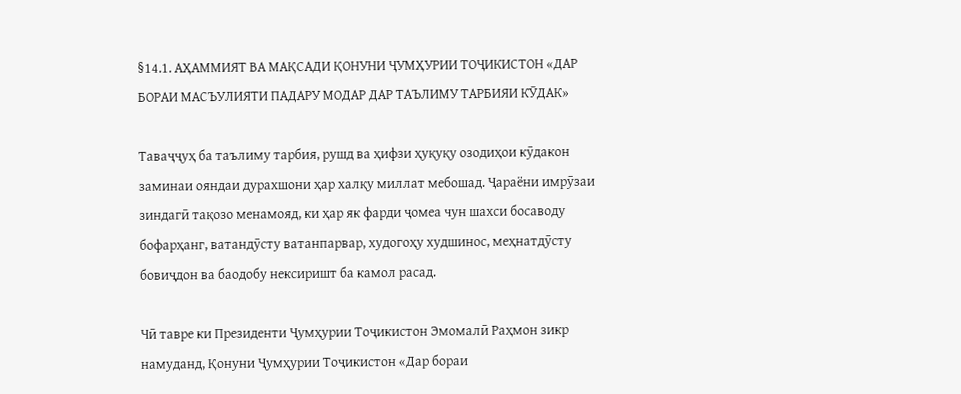§14.1. АҲАММИЯТ ВА МАҚСАДИ ҚОНУНИ ҶУМҲУРИИ ТОҶИКИСТОН «ДАР БОРАИ МАСЪУЛИЯТИ ПАДАРУ МОДАР ДАР ТАЪЛИМУ ТАРБИЯИ КӮДАК»

Таваҷҷуҳ ба таълиму тарбия, рушд ва ҳифзи ҳуқуқу озодиҳои кӯдакон заминаи ояндаи дурахшони ҳар халқу миллат мебошад. Ҷараёни имрӯзаи зиндагӣ тақозо менамояд, ки ҳар як фарди ҷомеа чун шахси босаводу бофарҳанг, ватандӯсту ватанпарвар, худогоҳу худшинос, меҳнатдӯсту бовиҷдон ва баодобу нексиришт ба камол расад.

Чӣ тавре ки Президенти Ҷумҳурии Тоҷикистон Эмомалӣ Раҳмон зикр намуданд, Қонуни Ҷумҳурии Тоҷикистон «Дар бораи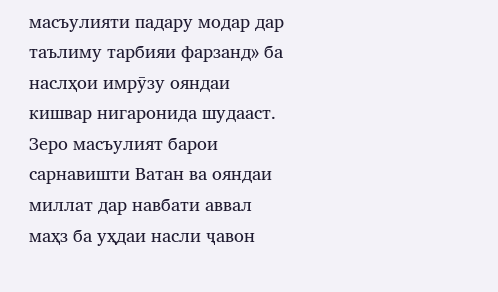масъулияти падару модар дар таълиму тарбияи фарзанд» ба наслҳои имрӯзу ояндаи кишвар нигаронида шудааст. Зеро масъулият барои сарнавишти Ватан ва ояндаи миллат дар навбати аввал маҳз ба уҳдаи насли ҷавон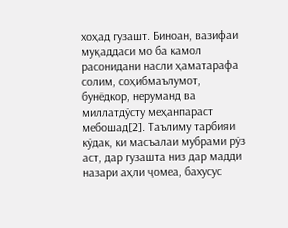хоҳад гузашт. Биноан, вазифаи муқаддаси мо ба камол расонидани насли ҳаматарафа солим, соҳибмаълумот, бунёдкор, неруманд ва миллатдӯсту меҳанпараст мебошад[2]. Таълиму тарбияи кӯдак, ки масъалаи мубрами рӯз аст, дар гузашта низ дар мадди назари аҳли ҷомеа, бахусус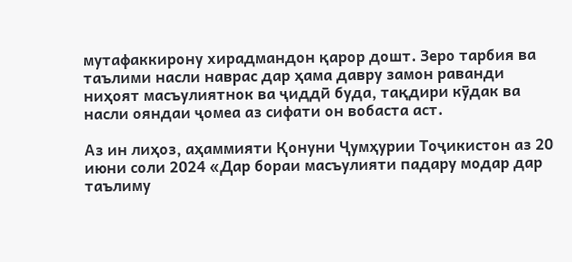мутафаккирону хирадмандон қарор дошт. Зеро тарбия ва таълими насли наврас дар ҳама давру замон раванди ниҳоят масъулиятнок ва ҷиддӣ буда, тақдири кӯдак ва насли ояндаи ҷомеа аз сифати он вобаста аст.

Аз ин лиҳоз, аҳаммияти Қонуни Ҷумҳурии Тоҷикистон аз 20 июни соли 2024 «Дар бораи масъулияти падару модар дар таълиму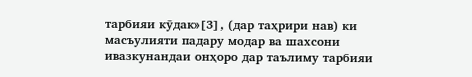тарбияи кӯдак»[3], (дар таҳрири нав) ки масъулияти падару модар ва шахсони ивазкунандаи онҳоро дар таълиму тарбияи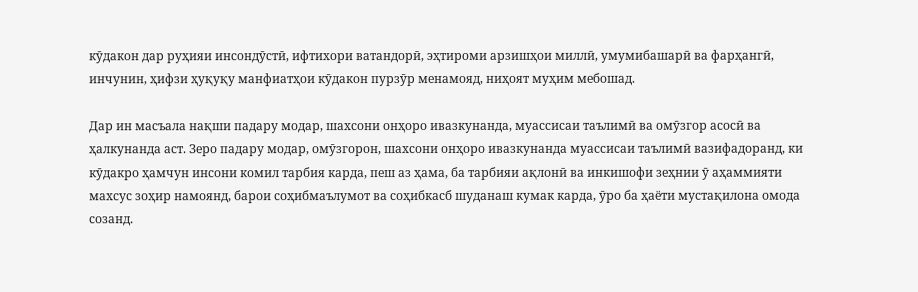кӯдакон дар руҳияи инсондӯстӣ, ифтихори ватандорӣ, эҳтироми арзишҳои миллӣ, умумибашарӣ ва фарҳангӣ, инчунин, ҳифзи ҳуқуқу манфиатҳои кӯдакон пурзӯр менамояд, ниҳоят муҳим мебошад.

Дар ин масъала нақши падару модар, шахсони онҳоро ивазкунанда, муассисаи таълимӣ ва омӯзгор асосӣ ва ҳалкунанда аст. Зеро падару модар, омӯзгорон, шахсони онҳоро ивазкунанда муассисаи таълимӣ вазифадоранд, ки кӯдакро ҳамчун инсони комил тарбия карда, пеш аз ҳама, ба тарбияи ақлонӣ ва инкишофи зеҳнии ӯ аҳаммияти махсус зоҳир намоянд, барои соҳибмаълумот ва соҳибкасб шуданаш кумак карда, ӯро ба ҳаёти мустақилона омода созанд.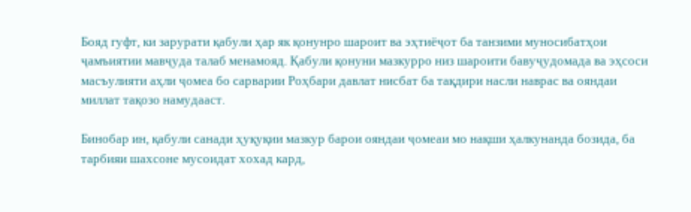Бояд гуфт, ки зарурати қабули ҳар як қонунро шароит ва эҳтиёҷот ба танзими муносибатҳои ҷамъиятии мавҷуда талаб менамояд. Қабули қонуни мазкурро низ шароити бавуҷудомада ва эҳсоси масъулияти аҳли ҷомеа бо сарварии Роҳбари давлат нисбат ба тақдири насли наврас ва ояндаи миллат тақозо намудааст.

Бинобар ин, қабули санади ҳуқуқии мазкур барои ояндаи ҷомеаи мо нақши ҳалкунанда бозида, ба тарбияи шахсоне мусоидат хохад кард,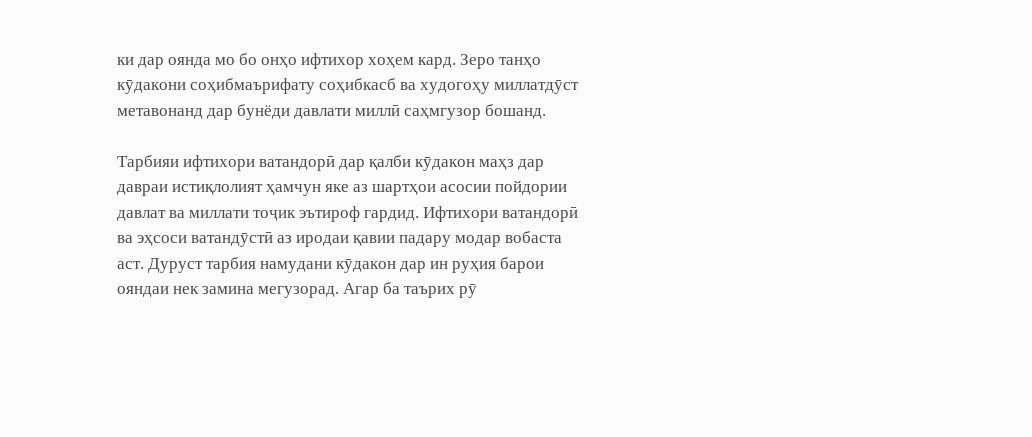ки дар оянда мо бо онҳо ифтихор хоҳем кард. Зеро танҳо кӯдакони соҳибмаърифату соҳибкасб ва худогоҳу миллатдӯст метавонанд дар бунёди давлати миллӣ саҳмгузор бошанд.

Тарбияи ифтихори ватандорӣ дар қалби кӯдакон маҳз дар давраи истиқлолият ҳамчун яке аз шартҳои асосии пойдории давлат ва миллати тоҷик эътироф гардид. Ифтихори ватандорӣ ва эҳсоси ватандӯстӣ аз иродаи қавии падару модар вобаста аст. Дуруст тарбия намудани кӯдакон дар ин руҳия барои ояндаи нек замина мегузорад. Агар ба таърих рӯ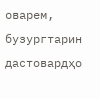оварем, бузургтарин дастовардҳо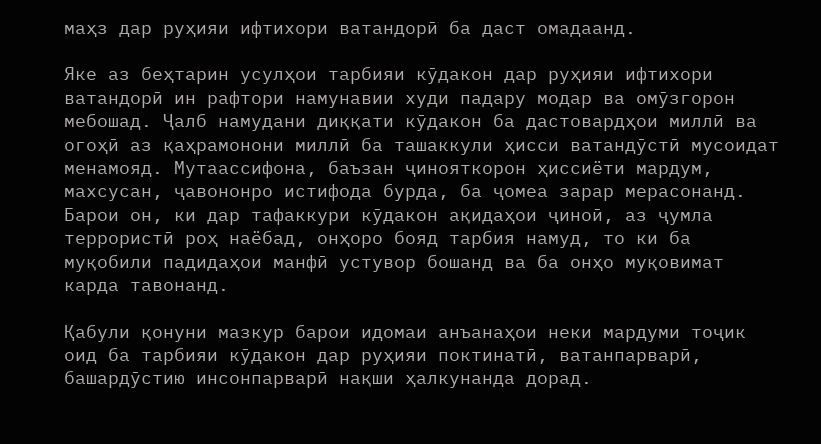маҳз дар руҳияи ифтихори ватандорӣ ба даст омадаанд.

Яке аз беҳтарин усулҳои тарбияи кӯдакон дар руҳияи ифтихори ватандорӣ ин рафтори намунавии худи падару модар ва омӯзгорон мебошад. Ҷалб намудани диққати кӯдакон ба дастовардҳои миллӣ ва огоҳӣ аз қаҳрамонони миллӣ ба ташаккули ҳисси ватандӯстӣ мусоидат менамояд. Мутаассифона, баъзан ҷинояткорон ҳиссиёти мардум, махсусан, ҷавононро истифода бурда, ба ҷомеа зарар мерасонанд. Барои он, ки дар тафаккури кӯдакон ақидаҳои ҷиноӣ, аз ҷумла террористӣ роҳ наёбад, онҳоро бояд тарбия намуд, то ки ба муқобили падидаҳои манфӣ устувор бошанд ва ба онҳо муқовимат карда тавонанд.

Қабули қонуни мазкур барои идомаи анъанаҳои неки мардуми тоҷик оид ба тарбияи кӯдакон дар руҳияи поктинатӣ, ватанпарварӣ, башардӯстию инсонпарварӣ нақши ҳалкунанда дорад.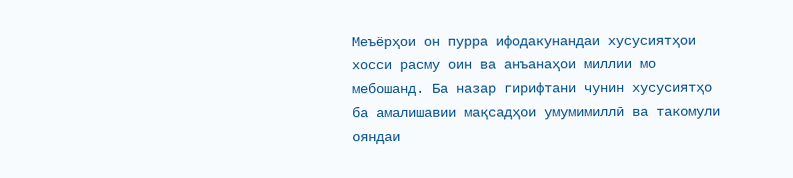Меъёрҳои он пурра ифодакунандаи хусусиятҳои хосси расму оин ва анъанаҳои миллии мо мебошанд. Ба назар гирифтани чунин хусусиятҳо ба амалишавии мақсадҳои умумимиллӣ ва такомули ояндаи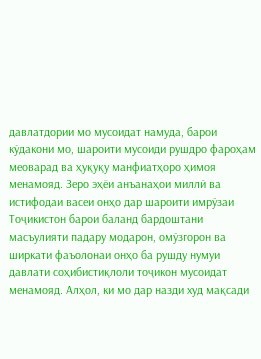давлатдории мо мусоидат намуда, барои кӯдакони мо, шароити мусоиди рушдро фароҳам меоварад ва ҳуқуқу манфиатҳоро ҳимоя менамояд. Зеро эҳёи анъанаҳои миллӣ ва истифодаи васеи онҳо дар шароити имрӯзаи Тоҷикистон барои баланд бардоштани масъулияти падару модарон, омӯзгорон ва ширкати фаъолонаи онҳо ба рушду нумуи давлати соҳибистиқлоли тоҷикон мусоидат менамояд. Алҳол, ки мо дар назди худ мақсади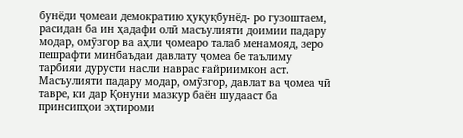бунёди ҷомеаи демократию ҳуқуқбунёд- ро гузоштаем, расидан ба ин ҳадафи олӣ масъулияти доимии падару модар, омӯзгор ва аҳли ҷомеаро талаб менамояд, зеро пешрафти минбаъдаи давлату ҷомеа бе таълиму тарбияи дурусти насли наврас ғайриимкон аст. Масъулияти падару модар, омӯзгор, давлат ва ҷомеа чӣ тавре, ки дар Қонуни мазкур баён шудааст ба принсипҳои эҳтироми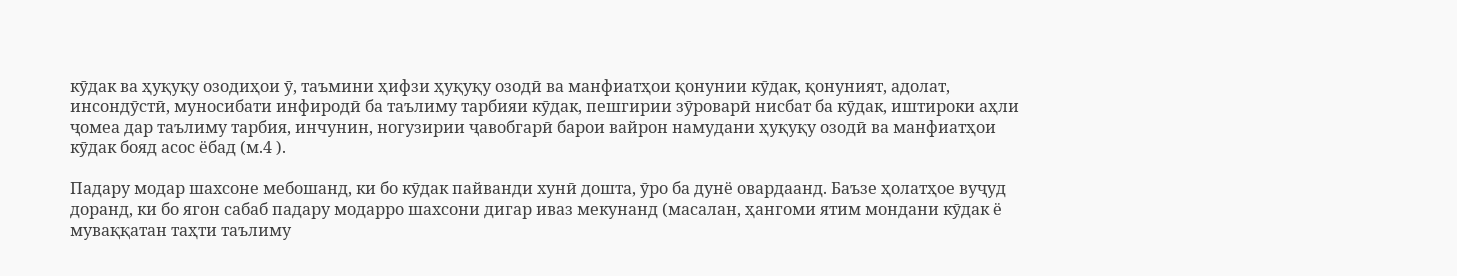кӯдак ва ҳуқуқу озодиҳои ӯ, таъмини ҳифзи ҳуқуқу озодӣ ва манфиатҳои қонунии кӯдак, қонуният, адолат, инсондӯстӣ, муносибати инфиродӣ ба таълиму тарбияи кӯдак, пешгирии зӯроварӣ нисбат ба кӯдак, иштироки аҳли ҷомеа дар таълиму тарбия, инчунин, ногузирии ҷавобгарӣ барои вайрон намудани ҳуқуқу озодӣ ва манфиатҳои кӯдак бояд асос ёбад (м.4 ).

Падару модар шахсоне мебошанд, ки бо кӯдак пайванди хунӣ дошта, ӯро ба дунё овардаанд. Баъзе ҳолатҳое вуҷуд доранд, ки бо ягон сабаб падару модарро шахсони дигар иваз мекунанд (масалан, ҳангоми ятим мондани кӯдак ё муваққатан таҳти таълиму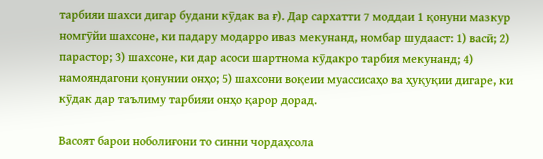тарбияи шахси дигар будани кӯдак ва ғ). Дар сархатти 7 моддаи 1 қонуни мазкур номгӯйи шахсоне, ки падару модарро иваз мекунанд, номбар шудааст: 1) васӣ; 2) парастор; 3) шахсоне, ки дар асоси шартнома кӯдакро тарбия мекунанд; 4) намояндагони қонунии онҳо; 5) шахсони воқеии муассисаҳо ва ҳуқуқии дигаре, ки кӯдак дар таълиму тарбияи онҳо қарор дорад.

Васоят барои ноболиғони то синни чордаҳсола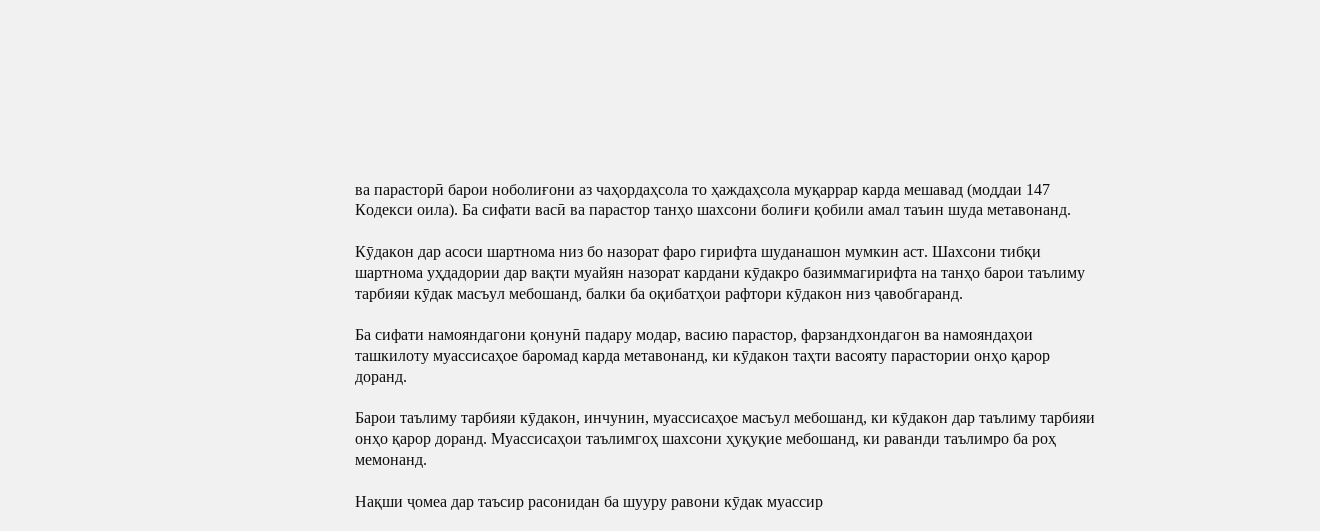ва парасторӣ барои ноболиғони аз чаҳордаҳсола то ҳаждаҳсола муқаррар карда мешавад (моддаи 147 Кодекси оила). Ба сифати васӣ ва парастор танҳо шахсони болиғи қобили амал таъин шуда метавонанд.

Кӯдакон дар асоси шартнома низ бо назорат фаро гирифта шуданашон мумкин аст. Шахсони тибқи шартнома уҳдадории дар вақти муайян назорат кардани кӯдакро базиммагирифта на танҳо барои таълиму тарбияи кӯдак масъул мебошанд, балки ба оқибатҳои рафтори кӯдакон низ ҷавобгаранд.

Ба сифати намояндагони қонунӣ падару модар, васию парастор, фарзандхондагон ва намояндаҳои ташкилоту муассисаҳое баромад карда метавонанд, ки кӯдакон таҳти васояту парастории онҳо қарор доранд.

Барои таълиму тарбияи кӯдакон, инчунин, муассисаҳое масъул мебошанд, ки кӯдакон дар таълиму тарбияи онҳо қарор доранд. Муассисаҳои таълимгоҳ шахсони ҳуқуқие мебошанд, ки раванди таълимро ба роҳ мемонанд.

Нақши ҷомеа дар таъсир расонидан ба шууру равони кӯдак муассир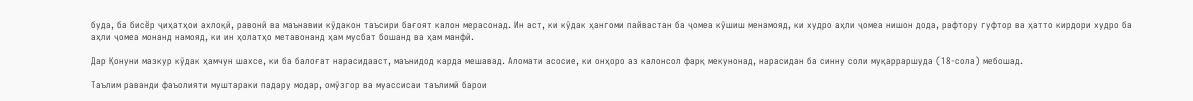буда, ба бисёр ҷиҳатҳои ахлоқӣ, равонӣ ва маънавии кӯдакон таъсири бағоят калон мерасонад. Ин аст, ки кӯдак ҳангоми пайвастан ба ҷомеа кӯшиш менамояд, ки худро аҳли ҷомеа нишон дода, рафтору гуфтор ва ҳатто кирдори худро ба аҳли ҷомеа монанд намояд, ки ин ҳолатҳо метавонанд ҳам мусбат бошанд ва ҳам манфӣ.

Дар Қонуни мазкур кӯдак ҳамчун шахсе, ки ба балоғат нарасидааст, маънидод карда мешавад. Аломати асосие, ки онҳоро аз калонсол фарқ мекунонад, нарасидан ба синну соли муқарраршуда (18-сола) мебошад.

Таълим раванди фаъолияти муштараки падару модар, омӯзгор ва муассисаи таълимӣ барои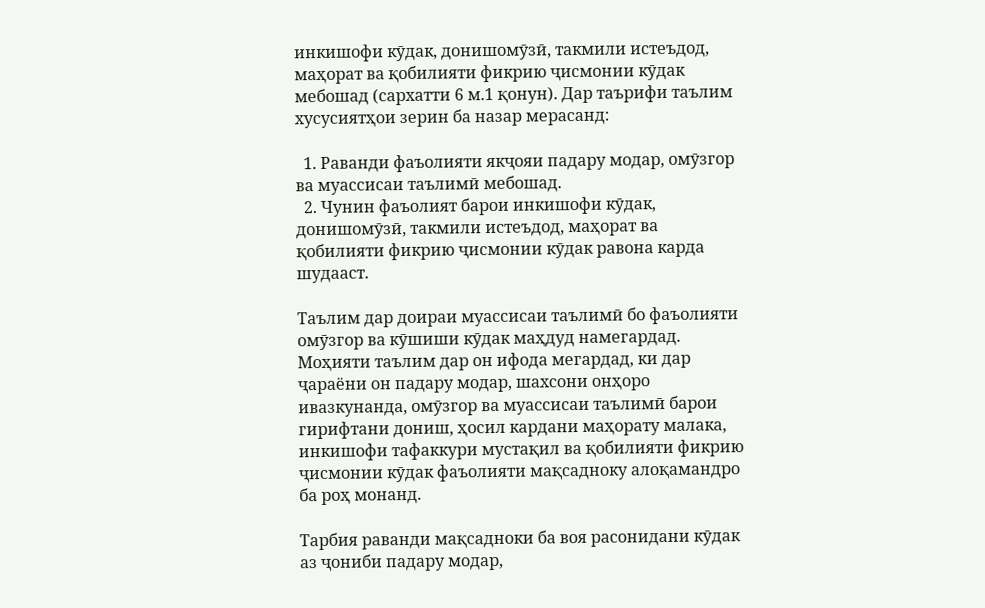инкишофи кӯдак, донишомӯзӣ, такмили истеъдод, маҳорат ва қобилияти фикрию ҷисмонии кӯдак мебошад (сархатти 6 м.1 қонун). Дар таърифи таълим хусусиятҳои зерин ба назар мерасанд:

  1. Раванди фаъолияти якҷояи падару модар, омӯзгор ва муассисаи таълимӣ мебошад.
  2. Чунин фаъолият барои инкишофи кӯдак, донишомӯзӣ, такмили истеъдод, маҳорат ва қобилияти фикрию ҷисмонии кӯдак равона карда шудааст.

Таълим дар доираи муассисаи таълимӣ бо фаъолияти омӯзгор ва кӯшиши кӯдак маҳдуд намегардад. Моҳияти таълим дар он ифода мегардад, ки дар ҷараёни он падару модар, шахсони онҳоро ивазкунанда, омӯзгор ва муассисаи таълимӣ барои гирифтани дониш, ҳосил кардани маҳорату малака, инкишофи тафаккури мустақил ва қобилияти фикрию ҷисмонии кӯдак фаъолияти мақсадноку алоқамандро ба роҳ монанд.

Тарбия раванди мақсадноки ба воя расонидани кӯдак аз ҷониби падару модар,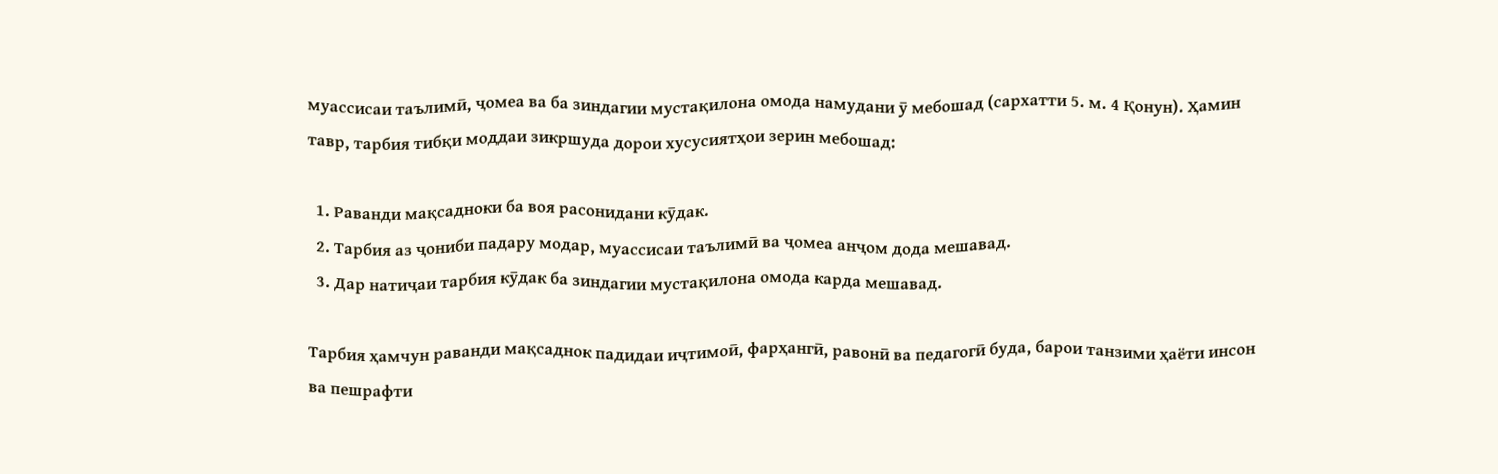муассисаи таълимӣ, ҷомеа ва ба зиндагии мустақилона омода намудани ӯ мебошад (сархатти 5. м. 4 Қонун). Ҳамин тавр, тарбия тибқи моддаи зикршуда дорои хусусиятҳои зерин мебошад:

  1. Раванди мақсадноки ба воя расонидани кӯдак.
  2. Тарбия аз ҷониби падару модар, муассисаи таълимӣ ва ҷомеа анҷом дода мешавад.
  3. Дар натиҷаи тарбия кӯдак ба зиндагии мустақилона омода карда мешавад.

Тарбия ҳамчун раванди мақсаднок падидаи иҷтимоӣ, фарҳангӣ, равонӣ ва педагогӣ буда, барои танзими ҳаёти инсон ва пешрафти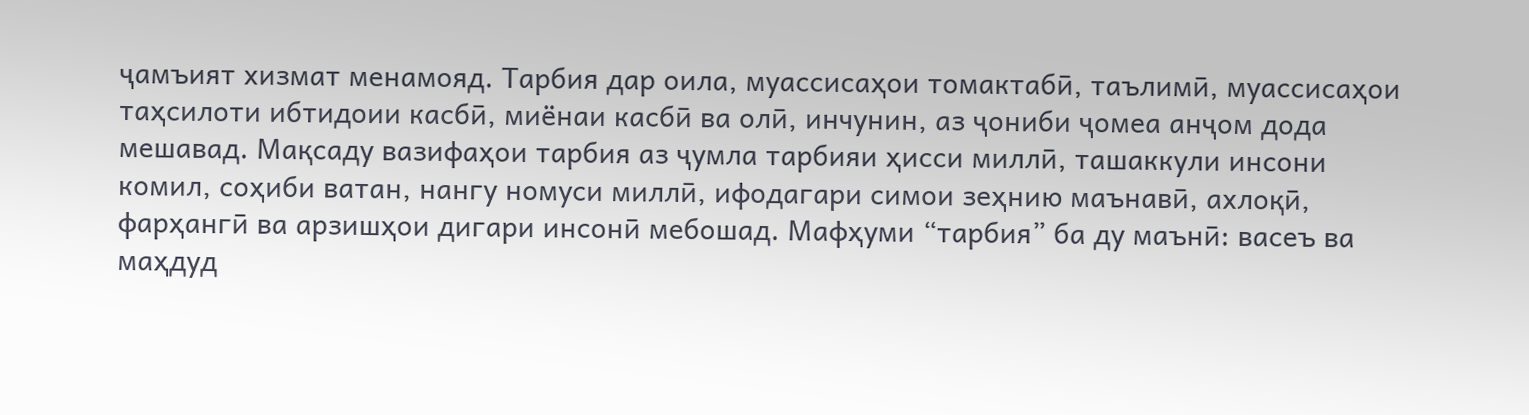ҷамъият хизмат менамояд. Тарбия дар оила, муассисаҳои томактабӣ, таълимӣ, муассисаҳои таҳсилоти ибтидоии касбӣ, миёнаи касбӣ ва олӣ, инчунин, аз ҷониби ҷомеа анҷом дода мешавад. Мақсаду вазифаҳои тарбия аз ҷумла тарбияи ҳисси миллӣ, ташаккули инсони комил, соҳиби ватан, нангу номуси миллӣ, ифодагари симои зеҳнию маънавӣ, ахлоқӣ, фарҳангӣ ва арзишҳои дигари инсонӣ мебошад. Мафҳуми “тарбия” ба ду маънӣ: васеъ ва маҳдуд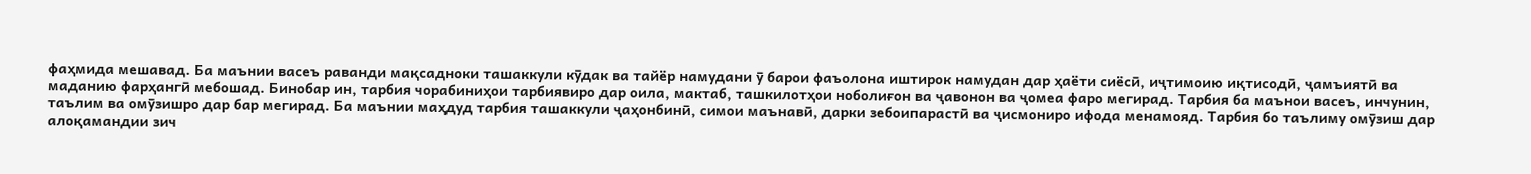фаҳмида мешавад. Ба маънии васеъ раванди мақсадноки ташаккули кӯдак ва тайёр намудани ӯ барои фаъолона иштирок намудан дар ҳаёти сиёсӣ, иҷтимоию иқтисодӣ, ҷамъиятӣ ва маданию фарҳангӣ мебошад. Бинобар ин, тарбия чорабиниҳои тарбиявиро дар оила, мактаб, ташкилотҳои ноболиғон ва ҷавонон ва ҷомеа фаро мегирад. Тарбия ба маънои васеъ, инчунин, таълим ва омӯзишро дар бар мегирад. Ба маънии маҳдуд тарбия ташаккули ҷаҳонбинӣ, симои маънавӣ, дарки зебоипарастӣ ва ҷисмониро ифода менамояд. Тарбия бо таълиму омӯзиш дар алоқамандии зич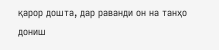қарор дошта, дар раванди он на танҳо дониш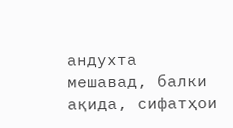андухта мешавад, балки ақида, сифатҳои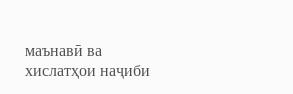маънавӣ ва хислатҳои наҷиби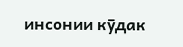инсонии кӯдак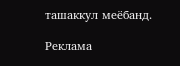ташаккул меёбанд.

Реклама